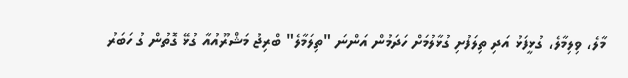މާލެ، ވިލިމާލެ، ގުޅީފަޅު އަދި ތިލަފުށި ގުޅާލުމަށް ހަދަމުން އަންނަ "ތިލަމާލެ" ބްރިޖު މަޝްރޫއުއާ ގުޅޭ ގޮތުން ގު ހަބަރު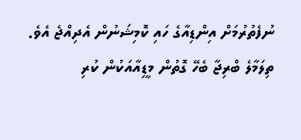ނުފެތުރުމަށް އިންޑިއާގެ ހައި ކޮމިޝަނުން އެދިއްޖެ އެވެ.
ތިލަމާލެ ބްރިޖާ ބެހޭ ގޮތުން މީޑިއާއަކުން ކުރި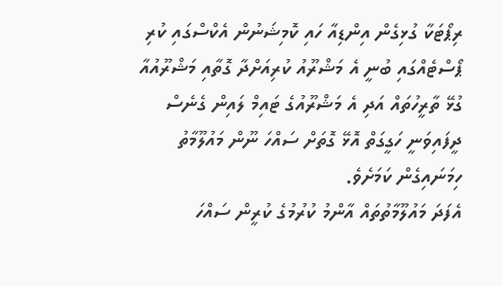ރިޕޯޓަކާ ގުޅިގެން އިންޑިއާ ހައި ކޮމިޝަނުން އެކްސްގައި ކުރި ޕޯސްޓެއްގައި ބުނީ އެ މަޝްރޫއު ކުރިއަށްދާ ގޮތާއި މަޝްރޫއުއާ ގުޅޭ ތާރީހުތައް އަދި އެ މަޝްރޫއުގެ ޓައިމް ލައިން ގެނެސް ދީފައިވަނީ ހަގީގަތް އޮޅޭ ގޮތަށް ސައްހަ ނޫން މައުލޫމާތު ހިމަނައިގެން ކަމަށެވެ.
އެފަދަ މައުލޫމާތުތައް އާންމު ކުރުމުގެ ކުރީން ސައްހަ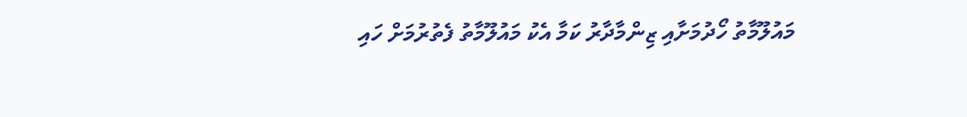މައުލޫމާތު ހޯދުމަށާއި ޒިންމާދާރު ކަމާ އެކު މައުލޫމާތު ފެތުރުމަށް ހައި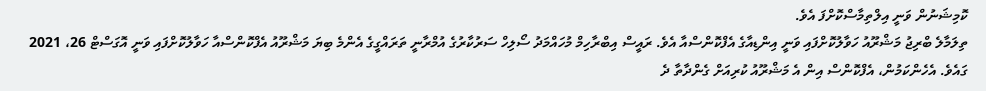ކޮމިޝަނުން ވަނީ އިލްތިމާސްކޮށްފަ އެވެ.
ތިލަމާލެ ބްރިޖު މަޝްރޫއު ހަވާލުކޮށްފައި ވަނީ އިންޑިއާގެ އެފްކޮންސްއާ އެވެ. ރައީސް އިބްރާހިމް މުހައްމަދު ސޯލިހް ސަރުކާރުގެ އުމްރާނީ ތަރައްގީގެ އެންމެ ބިޔަ މަޝްރޫއު އެފްކޮންސްއާ ހަވާލުކޮށްފައި ވަނީ އޮގަސްޓް 26، 2021 ގައެވެ. އެހެންކަމުން، އެފްކޮންސް އިން އެ މަޝްރޫއު ކުރިއަށް ގެންދާތާ ދެ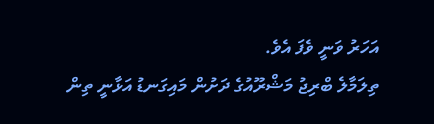އަހަރު ވަނީ ވެފަ އެވެ.
ތިލަމާލެ ބްރިޖު މަޝްރޫއުގެ ދަށުން މައިގަނޑު އަޅާނީ ތިން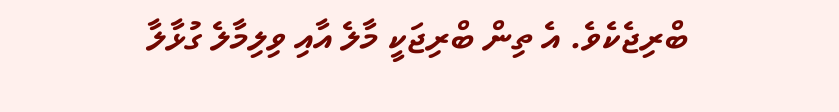ބްރިޖެކެވެ. އެ ތިން ބްރިޖަކީ މާލެ އާއި ވިލިމާލެ ގުޅާލާ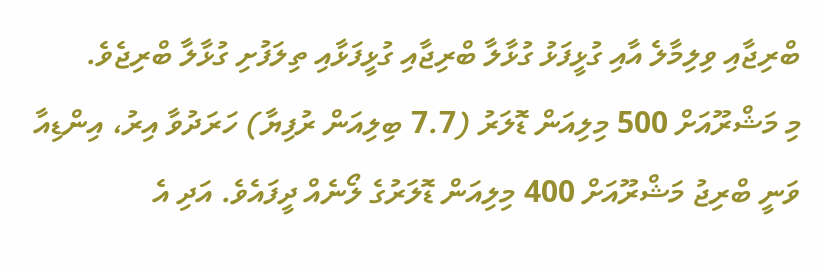ބްރިޖާއި ވިލިމާލެ އާއި ގުޅީފަޅު ގުޅާލާ ބްރިޖާއި ގުޅީފަޅާއި ތިލަފުށި ގުޅާލާ ބްރިޖެވެ.
މި މަޝްރޫއަށް 500 މިލިއަން ޑޮލަރު (7.7 ބިލިއަން ރުފިޔާ) ހަރަދުވާ އިރު، އިންޑިއާ ވަނީ ބްރިޖު މަޝްރޫއަށް 400 މިލިއަން ޑޮލަރުގެ ލޯނެއް ދީފައެވެ. އަދި އެ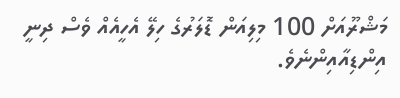މަޝްރޫއަށް 100 މިލިއަން ޑޮލަރުގެ ހިލޭ އެހީއެއް ވެސް ދިނީ އިންޑިއާއިންނެވެ.